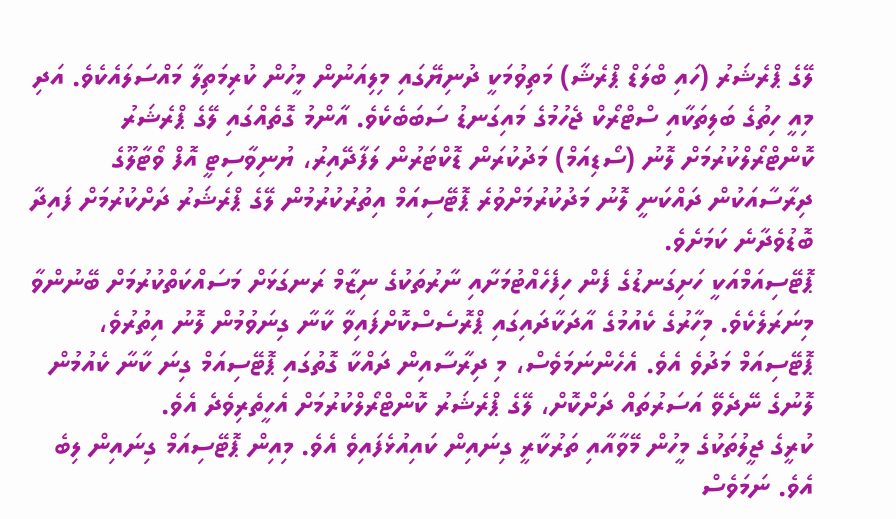ލޭގެ ޕްރެޝަރު (ހައި ބްލަޑް ޕްރެޝާ) މަތިވުމަކީ ދުނިޔޭގައި މިލިއަނުން މީހުން ކުރިމަތިލާ މައްސަލައެކެވެ. އަދި މިއީ ހިތުގެ ބަލިތަކާއި ސްޓްރޯކް ޖެހުމުގެ މައިގަނޑު ސަބަބެކެވެ. އާންމު ގޮތެއްގައި ލޭގެ ޕްރެޝަރު ކޮންޓްރޯލްކުރުމަށް ލޮނު (ސޯޑިއަމް) މަދުކުރަން ޑޮކްޓަރުން ލަފާދޭއިރު، ޔުނިވާސިޓީ އޮފް ވޯޓާލޫގެ ދިރާސާއަކުން ދައްކަނީ ލޮނު މަދުކުރުމަށްވުރެ ޕޮޓޭސިއަމް އިތުރުކުރުމުން ލޭގެ ޕްރެޝަރު ދަށްކުރުމަށް ފައިދާ ބޮޑުވެދާނެ ކަމަށެވެ.
ޕޮޓޭސިއަމްއަކީ ހަށިގަނޑުގެ ފެން ހިފެހެއްޓުމަށާއި ނާރުތަކުގެ ނިޒާމް ރަނގަޅަށް މަސައްކަތްކުރުމަށް ބޭނުންވާ މިނަރަލެކެވެ. މިހާރުގެ ކެއުމުގެ އާދަކާދައިގައި ޕްރޮސެސްކޮށްފައިވާ ކާނާ ގިނަވުމުން ލޮނު އިތުރުވެ، ޕޮޓޭސިއަމް މަދުވެ އެވެ. އެހެންނަމަވެސް، މި ދިރާސާއިން ދައްކާ ގޮތުގައި ޕޮޓޭސިއަމް ގިނަ ކާނާ ކެއުމުން ލޮނުގެ ނޭދެވޭ އަސަރުތައް ދަށްކޮށް، ލޭގެ ޕްރެޝަރު ކޮންޓްރޯލްކުރުމަށް އެހީތެރިވެދެ އެވެ.
ކުރީގެ ޖީލުތަކުގެ މީހުން މޭވާއާއި ތަރުކާރީ ގިނައިން ކައިއުޅެފައިވެ އެވެ. މިއިން ޕޮޓޭސިއަމް ގިނައިން ލިބެ އެވެ. ނަމަވެސް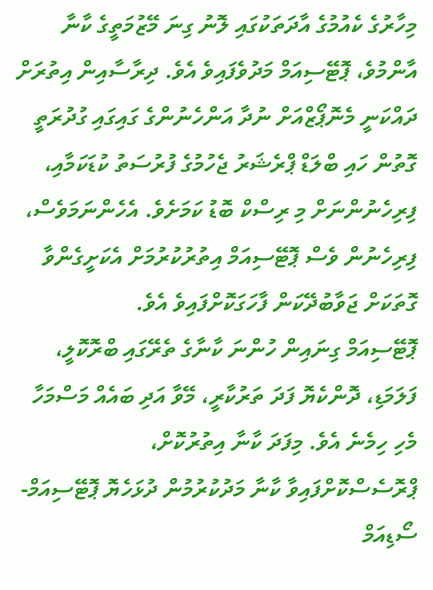މިހާރުގެ ކެއުމުގެ އާދަތަކުގައި ލޮނު ގިނަ މޭޒުމަތީގެ ކާނާ އާންމުވެ، ޕޮޓޭސިއަމް މަދުވެފައިވެ އެވެ. ދިރާސާއިން އިތުރަށް ދައްކަނީ މެނޮޕޯޒްއަށް ނުދާ އަންހެނުންގެ ގައިގައި ގުދުރަތީ ގޮތުން ހައި ބްލަޑް ޕްރެޝަރު ޖެހުމުގެ ފުރުސަތު ކުޑަކަމާއި، ފިރިހެނުންނަށް މި ރިސްކް ބޮޑު ކަމަށެވެ. އެހެންނަމަވެސް، ފިރިހެނުން ވެސް ޕޮޓޭސިއަމް އިތުރުކުރުމަށް އެކަށީގެންވާ ގޮތަކަށް ޖަވާބުދޭކަން ފާހަގަކޮށްފައިވެ އެވެ.
ޕޮޓޭސިއަމް ގިނައިން ހުންނަ ކާނާގެ ތެރޭގައި ބްރޮކޮލީ، ފަލަމަޑި، ދޮންކެޔޮ ފަދަ ތަރުކާރީ، މޭވާ އަދި ބައެއް މަސްމަހާ މެހި ހިމެނެ އެވެ. މިފަދަ ކާނާ އިތުރުކޮށް، ޕްރޮސެސްކޮށްފައިވާ ކާނާ މަދުކުރުމުން ދުޅަހެޔޮ ޕޮޓޭސިއަމް-ސޯޑިއަމް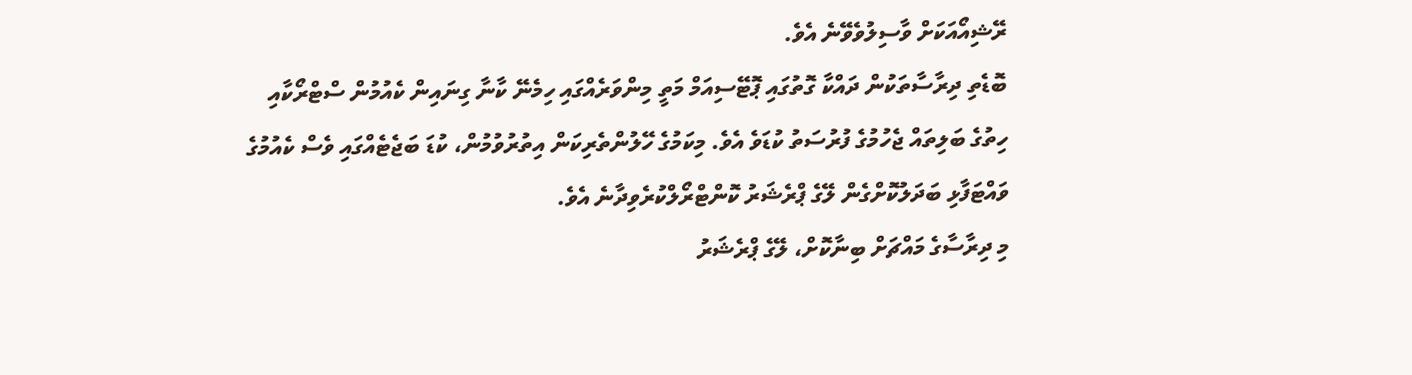ރޭޝިއޯއަކަށް ވާސިލުވެވޭނެ އެވެ.
ބޮޑެތި ދިރާސާތަކުން ދައްކާ ގޮތުގައި ޕޮޓޭސިއަމް މަތީ މިންވަރެއްގައި ހިމެނޭ ކާނާ ގިނައިން ކެއުމުން ސްޓްރޯކާއި ހިތުގެ ބަލިތައް ޖެހުމުގެ ފުރުސަތު ކުޑަވެ އެވެ. މިކަމުގެ ހޭލުންތެރިކަން އިތުރުވުމުން، ކުޑަ ބަޖެޓެއްގައި ވެސް ކެއުމުގެ ވައްޓަފާޅި ބަދަލުކޮށްގެން ލޭގެ ޕްރެޝަރު ކޮންޓްރޯލްކުރެވިދާނެ އެވެ.
މި ދިރާސާގެ މައްޗަށް ބިނާކޮށް، ލޭގެ ޕްރެޝަރު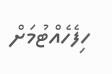ހިފެހެއްޓުމަށް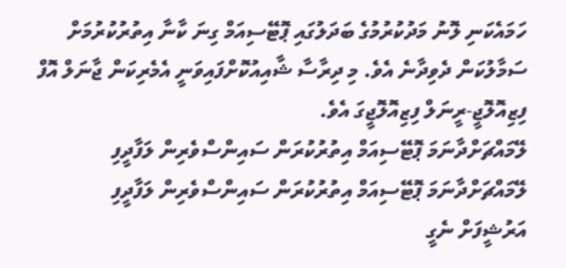ހަމައެކަނި ލޮނު މަދުކުރުމުގެ ބަދަލުގައި ޕޮޓޭސިއަމް ގިނަ ކާނާ އިތުރުކުރުމަށް ސަމާލުކަން ދެވިދާނެ އެވެ. މި ދިރާސާ ޝާއިއުކޮށްފައިވަނީ އެމެރިކަން ޖާނަލް އޮފް ފިޒިއޮލޮޖީ-ރީނަލް ފިޒިއޮލޮޖީގަ އެވެ.
ލޭމައްޗަށްދާނަމަ ޕޮޓޭސިއަމް އިތުރުކުރަން ސައިންސްވެރިން ލަފާދީފި ލޭމައްޗަށްދާނަމަ ޕޮޓޭސިއަމް އިތުރުކުރަން ސައިންސްވެރިން ލަފާދީފި
އަރުޝީފަށް ނެގީ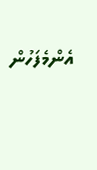އެންމެފަހުން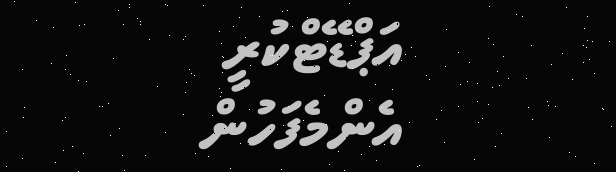އަޕްޑޭޓްކުރީ
އެންމެފަހުން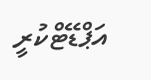އަޕްޑޭޓްކުރީ